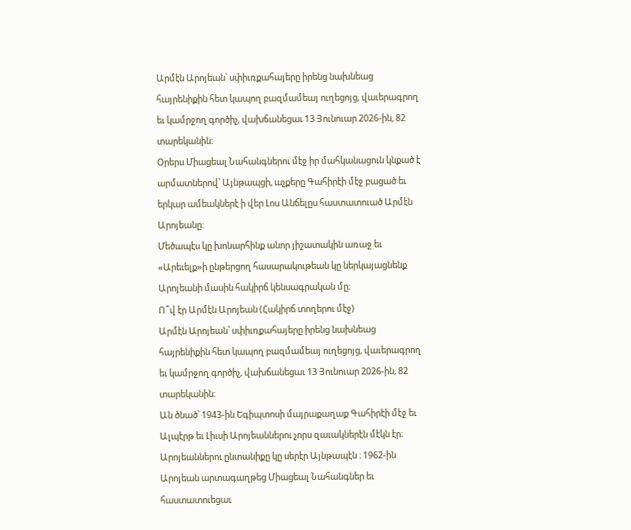Արմէն Արոյեան՝ սփիւռքահայերը իրենց նախնեաց հայրենիքին հետ կապող բազմամեայ ուղեցոյց, վաւերագրող եւ կամրջող գործիչ, վախճանեցաւ 13 Յունուար 2026-ին, 82 տարեկանին։
Օրերս Միացեալ Նահանգներու մէջ իր մահկանացուն կնքած է արմատներով՝ Այնթապցի, աչքերը Գահիրէի մէջ բացած եւ երկար ամեակներէ ի վեր Լոս Անճելըս հաստատուած Արմէն Արոյեանը։
Մեծապէս կը խոնարհինք անոր յիշատակին առաջ եւ «Արեւելք»ի ընթերցող հասարակութեան կը ներկայացնենք Արոյեանի մասին հակիրճ կենսագրական մը։
Ո՞վ էր Արմէն Արոյեան (Հակիրճ տողերու մէջ)
Արմէն Արոյեան՝ սփիւռքահայերը իրենց նախնեաց հայրենիքին հետ կապող բազմամեայ ուղեցոյց, վաւերագրող եւ կամրջող գործիչ, վախճանեցաւ 13 Յունուար 2026-ին, 82 տարեկանին։
Ան ծնած՝ 1943-ին Եգիպտոսի մայրաքաղաք Գահիրէի մէջ եւ Ալպէրթ եւ Լիւսի Արոյեաններու չորս զաւակներէն մէկն էր։ Արոյեաններու ընտանիքը կը սերէր Այնթապէն ։ 1962-ին Արոյեան արտագաղթեց Միացեալ Նահանգներ եւ հաստատուեցաւ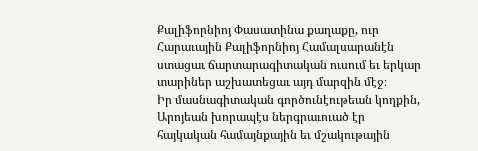Քալիֆորնիոյ Փասատինա քաղաքը, ուր Հարաւային Քալիֆորնիոյ Համալսարանէն ստացաւ ճարտարագիտական ուսում եւ երկար տարիներ աշխատեցաւ այդ մարզին մէջ։
Իր մասնագիտական գործունէութեան կողքին, Արոյեան խորապէս ներգրաւուած էր հայկական համայնքային եւ մշակութային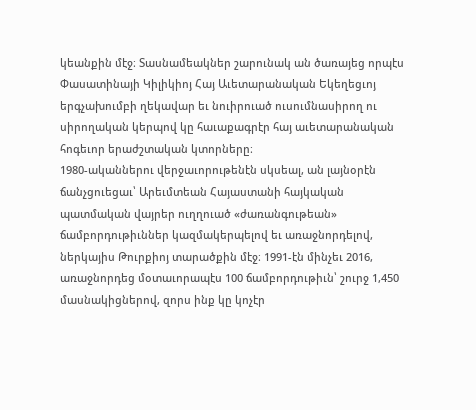կեանքին մէջ։ Տասնամեակներ շարունակ ան ծառայեց որպէս Փասատինայի Կիլիկիոյ Հայ Աւետարանական Եկեղեցւոյ երգչախումբի ղեկավար եւ նուիրուած ուսումնասիրող ու սիրողական կերպով կը հաւաքագրէր հայ աւետարանական հոգեւոր երաժշտական կտորները։
1980-ականներու վերջաւորութենէն սկսեալ, ան լայնօրէն ճանչցուեցաւ՝ Արեւմտեան Հայաստանի հայկական պատմական վայրեր ուղղուած «ժառանգութեան» ճամբորդութիւններ կազմակերպելով եւ առաջնորդելով, ներկայիս Թուրքիոյ տարածքին մէջ։ 1991-էն մինչեւ 2016, առաջնորդեց մօտաւորապէս 100 ճամբորդութիւն՝ շուրջ 1,450 մասնակիցներով, զորս ինք կը կոչէր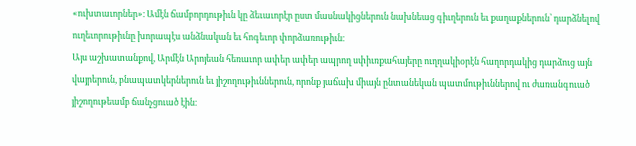«ուխտաւորներ»։ Ամէն ճամբորդութիւն կը ձեւաւորէր ըստ մասնակիցներուն նախնեաց գիւղերուն եւ քաղաքներուն՝ դարձնելով ուղեւորութիւնը խորապէս անձնական եւ հոգեւոր փորձառութիւն։
Այս աշխատանքով, Արմէն Արոյեան հեռաւոր ափեր ափեր ապրող սփիւռքահայերը ուղղակիօրէն հաղորդակից դարձուց այն վայրերուն, բնապատկերներուն եւ յիշողութիւններուն, որոնք յաճախ միայն ընտանեկան պատմութիւններով ու ժառանգուած յիշողութեամբ ճանչցուած էին։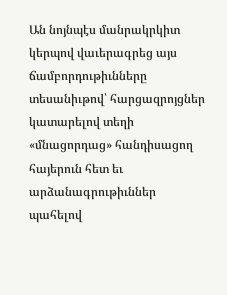Ան նոյնպէս մանրակրկիտ կերպով վաւերագրեց այս ճամբորդութիւնները տեսանիւթով՝ հարցազրոյցներ կատարելով տեղի «մնացորդաց» հանդիսացող հայերուն հետ եւ արձանագրութիւններ պահելով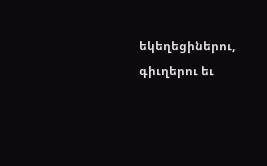եկեղեցիներու, գիւղերու եւ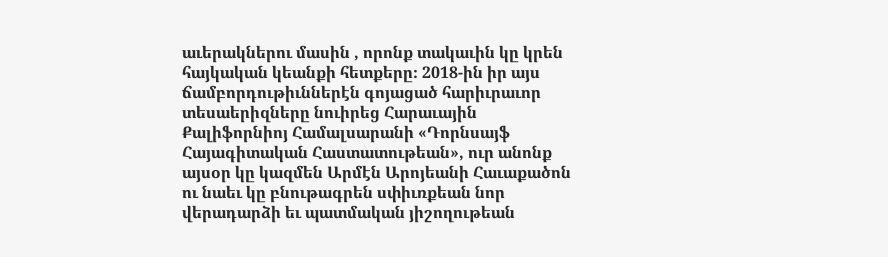աւերակներու մասին , որոնք տակաւին կը կրեն հայկական կեանքի հետքերը։ 2018-ին իր այս ճամբորդութիւններէն գոյացած հարիւրաւոր տեսաերիզները նուիրեց Հարաւային Քալիֆորնիոյ Համալսարանի «Դորնսայֆ Հայագիտական Հաստատութեան», ուր անոնք այսօր կը կազմեն Արմէն Արոյեանի Հաւաքածոն ու նաեւ կը բնութագրեն սփիւռքեան նոր վերադարձի եւ պատմական յիշողութեան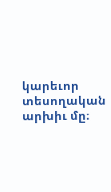կարեւոր տեսողական արխիւ մը։